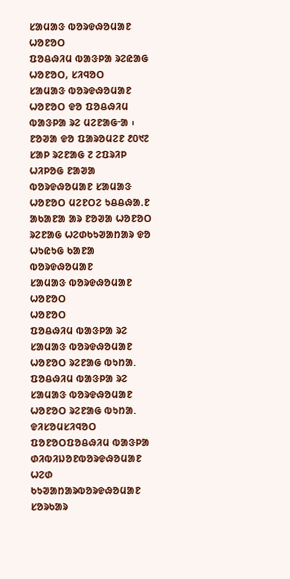ᱥᱟᱢᱟᱝ ᱵᱚᱨᱫᱷᱚᱢᱟᱱ ᱦᱚᱱᱚᱛ
ᱯᱚᱪᱷᱤᱢ ᱵᱟᱝᱞᱟ ᱨᱮᱭᱟᱜ ᱦᱚᱱᱚᱛ, ᱥᱤᱧᱚᱛ
ᱥᱟᱢᱟᱝ ᱵᱚᱨᱫᱷᱚᱢᱟᱱ ᱦᱚᱱᱚᱛ ᱫᱚ ᱯᱚᱪᱷᱤᱢ ᱵᱟᱝᱞᱟ ᱨᱮ ᱢᱮᱱᱟᱜᱼᱟ ᱾ ᱱᱚᱣᱟ ᱫᱚ ᱯᱟᱨᱚᱢᱮᱱ ᱒᱐᱑᱗ ᱥᱟᱞ ᱨᱮᱱᱟᱜ ᱗ ᱮᱯᱨᱤᱞ ᱦᱤᱞᱚᱜ ᱱᱟᱣᱟ ᱵᱚᱨᱫᱷᱚᱢᱟᱱ ᱥᱟᱢᱟᱝ ᱦᱚᱱᱚᱛ ᱢᱮᱱᱛᱮ ᱩᱪᱪᱷᱟᱹᱱ ᱟᱠᱟᱱᱟ ᱟᱨ ᱱᱚᱣᱟ ᱦᱚᱱᱚᱛ ᱨᱮᱱᱟᱜ ᱦᱮᱰᱠᱩᱣᱟᱴᱟᱨ ᱫᱚ ᱦᱩᱭᱩᱜ ᱠᱟᱱᱟ ᱵᱚᱨᱫᱷᱚᱢᱟᱱ
ᱥᱟᱢᱟᱝ ᱵᱚᱨᱫᱷᱚᱢᱟᱱ ᱦᱚᱱᱚᱛ
ᱦᱚᱱᱚᱛ
ᱯᱚᱪᱷᱤᱢ ᱵᱟᱝᱞᱟ ᱨᱮ ᱥᱟᱢᱟᱝ ᱵᱚᱨᱫᱷᱚᱢᱟᱱ ᱦᱚᱱᱚᱛ ᱨᱮᱱᱟᱜ ᱵᱩᱴᱟ.
ᱯᱚᱪᱷᱤᱢ ᱵᱟᱝᱞᱟ ᱨᱮ ᱥᱟᱢᱟᱝ ᱵᱚᱨᱫᱷᱚᱢᱟᱱ ᱦᱚᱱᱚᱛ ᱨᱮᱱᱟᱜ ᱵᱩᱴᱟ.
ᱫᱤᱥᱚᱢᱥᱤᱧᱚᱛ
ᱯᱚᱱᱚᱛᱯᱚᱪᱷᱤᱢ ᱵᱟᱝᱞᱟ
ᱰᱤᱵᱤᱡᱚᱱᱵᱚᱨᱫᱷᱚᱢᱟᱱ
ᱦᱮᱰ ᱠᱩᱣᱟᱴᱟᱨᱵᱚᱨᱫᱷᱚᱢᱟᱱ
ᱥᱚᱨᱠᱟᱨ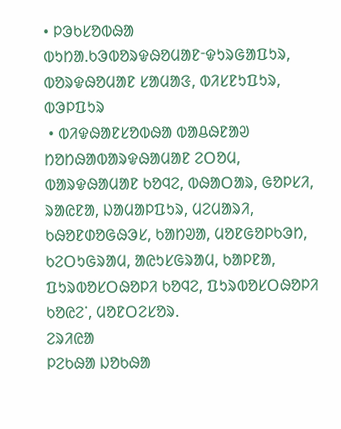• ᱞᱳᱠᱥᱚᱵᱷᱟ ᱵᱩᱴᱟ.ᱠᱳᱵᱚᱨᱫᱷᱚᱢᱟᱱᱼᱫᱩᱨᱜᱟᱯᱩᱨ, ᱵᱚᱨᱫᱷᱚᱢᱟᱱ ᱥᱟᱢᱟᱝ, ᱵᱤᱥᱱᱩᱯᱩᱨ, ᱵᱳᱞᱯᱩᱨ
 • ᱵᱤᱫᱷᱟᱱᱥᱚᱵᱷᱟ ᱵᱟᱪᱷᱱᱟᱣ ᱴᱚᱴᱷᱟᱵᱟᱨᱫᱷᱟᱢᱟᱱ ᱮᱛᱚᱢ, ᱵᱟᱨᱫᱷᱟᱢᱟᱱ ᱠᱚᱧᱮ, ᱵᱷᱟᱛᱟᱨ, ᱜᱚᱞᱥᱤ, ᱨᱟᱭᱱᱟ, ᱡᱟᱢᱟᱞᱯᱩᱨ, ᱢᱮᱢᱟᱨᱤ, ᱠᱷᱚᱱᱰᱚᱜᱷᱳᱥ, ᱠᱟᱴᱣᱟ, ᱢᱚᱱᱜᱚᱞᱠᱳᱴ, ᱠᱮᱛᱩᱜᱨᱟᱢ, ᱟᱭᱩᱥᱜᱨᱟᱢ, ᱠᱟᱞᱱᱟ, ᱯᱩᱨᱵᱚᱥᱛᱷᱚᱞᱤ ᱠᱚᱧᱮ, ᱯᱩᱨᱵᱚᱥᱛᱷᱚᱞᱤ ᱠᱚᱭᱮᱸ, ᱢᱚᱱᱛᱮᱥᱚᱨ.
ᱮᱨᱤᱭᱟ
ᱞᱮᱠᱷᱟ ᱡᱚᱠᱷᱟ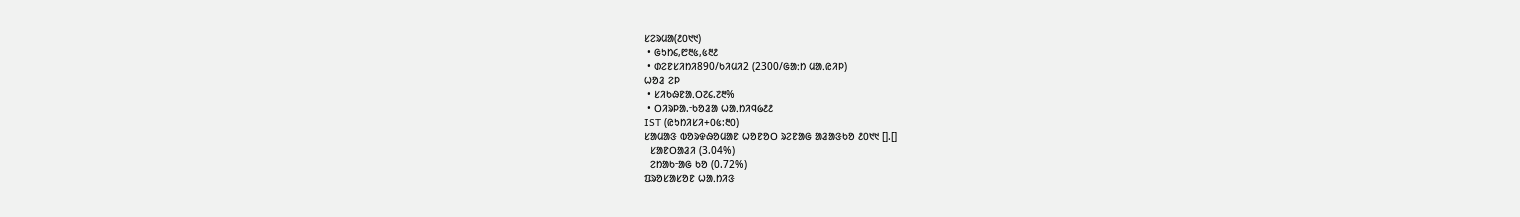ᱥᱮᱨᱢᱟ(᱒᱐᱑᱑)
 • ᱜᱩᱴ᱔,᱘᱓᱕,᱕᱓᱒
 • ᱰᱮᱱᱥᱤᱴᱤ890/ᱠᱤᱢᱤ2 (2300/ᱜᱟᱺᱴ ᱢᱟᱹᱭᱤᱞ)
ᱦᱚᱲ ᱮᱞ
 • ᱥᱤᱠᱷᱱᱟᱹᱛ᱗᱔.᱗᱓%
 • ᱛᱤᱨᱞᱟ.ᱼᱠᱚᱲᱟ ᱦᱟᱹᱴᱤᱧ᱙᱒᱒
IST (ᱭᱩᱴᱤᱥᱤ+᱐᱕:᱓᱐)
ᱥᱟᱢᱟᱝ ᱵᱚᱨᱫᱷᱚᱢᱟᱱ ᱦᱚᱱᱚᱛ ᱨᱮᱱᱟᱜ ᱟᱲᱟᱝᱠᱚ ᱒᱐᱑᱑ [].[]
  ᱥᱟᱱᱛᱟᱲᱤ (3.04%)
  ᱮᱴᱟᱠᱼᱟᱜ ᱠᱚ (0.72%)
ᱯᱨᱚᱥᱟᱥᱚᱱ ᱦᱟᱹᱴᱤᱝ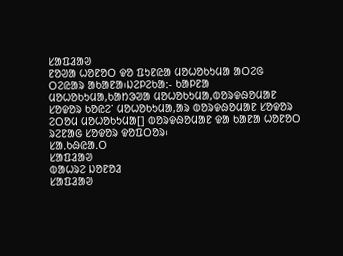ᱥᱟᱯᱲᱟᱣ
ᱱᱚᱣᱟ ᱦᱚᱱᱚᱛ ᱫᱚ ᱯᱩᱱᱭᱟ ᱢᱚᱦᱚᱠᱩᱢᱟ ᱟᱛᱮᱜ ᱛᱮᱭᱟᱨ ᱟᱠᱟᱱᱟ᱾ᱡᱮᱞᱮᱠᱟᱺ- ᱠᱟᱞᱱᱟ ᱢᱚᱦᱚᱠᱩᱢᱟ,ᱠᱟᱴᱳᱣᱟ ᱢᱚᱦᱚᱠᱩᱢᱟ,ᱵᱚᱨᱫᱷᱚᱢᱟᱱ ᱥᱚᱫᱚᱨ ᱠᱚᱭᱮᱸ ᱢᱚᱦᱚᱠᱩᱢᱟ,ᱟᱨ ᱵᱚᱨᱫᱷᱚᱢᱟᱱ ᱥᱚᱫᱚᱨ ᱮᱛᱚᱢ ᱢᱚᱦᱚᱠᱩᱢᱟ[] ᱵᱚᱨᱫᱷᱚᱢᱟᱱ ᱫᱟ ᱠᱟᱱᱟ ᱦᱚᱱᱚᱛ ᱨᱮᱱᱟᱜ ᱥᱚᱫᱚᱨ ᱫᱚᱯᱛᱚᱨ᱾
ᱥᱟᱹᱠᱷᱭᱟᱹᱛ
ᱥᱟᱯᱲᱟᱣ
ᱵᱟᱦᱨᱮ ᱡᱚᱱᱚᱲ
ᱥᱟᱯᱲᱟᱣ